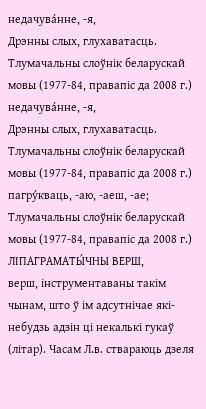недачува́нне, ‑я,
Дрэнны слых, глухаватасць.
Тлумачальны слоўнік беларускай мовы (1977-84, правапіс да 2008 г.)
недачува́нне, ‑я,
Дрэнны слых, глухаватасць.
Тлумачальны слоўнік беларускай мовы (1977-84, правапіс да 2008 г.)
пагру́кваць, ‑аю, ‑аеш, ‑ае;
Тлумачальны слоўнік беларускай мовы (1977-84, правапіс да 2008 г.)
ЛІПАГРАМАТЫ́ЧНЫ ВЕРШ,
верш, інструментаваны такім чынам, што ў ім адсутнічае які-небудзь адзін ці некалькі гукаў (літар). Часам Л.в. ствараюць дзеля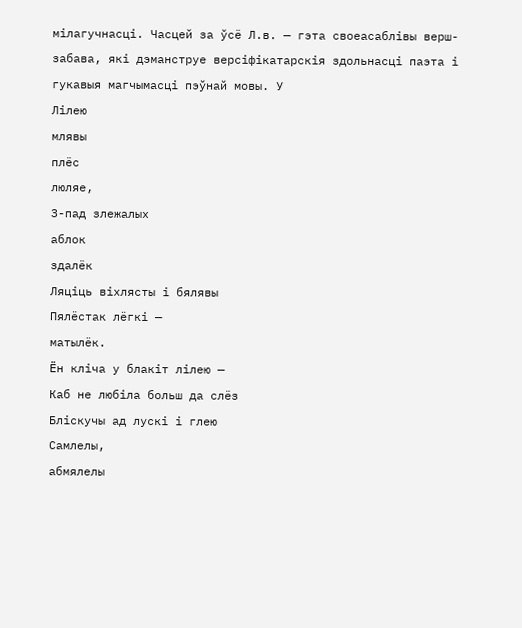мілагучнасці. Часцей за ўсё Л.в. — гэта своеасаблівы верш-забава, які дэманструе версіфікатарскія здольнасці паэта і гукавыя магчымасці пэўнай мовы. У
Лілею
млявы
плёс
люляе,
З-пад злежалых
аблок
здалёк
Ляціць віхлясты і бялявы
Пялёстак лёгкі —
матылёк.
Ён кліча у блакіт лілею —
Каб не любіла больш да слёз
Бліскучы ад лускі і глею
Самлелы,
абмялелы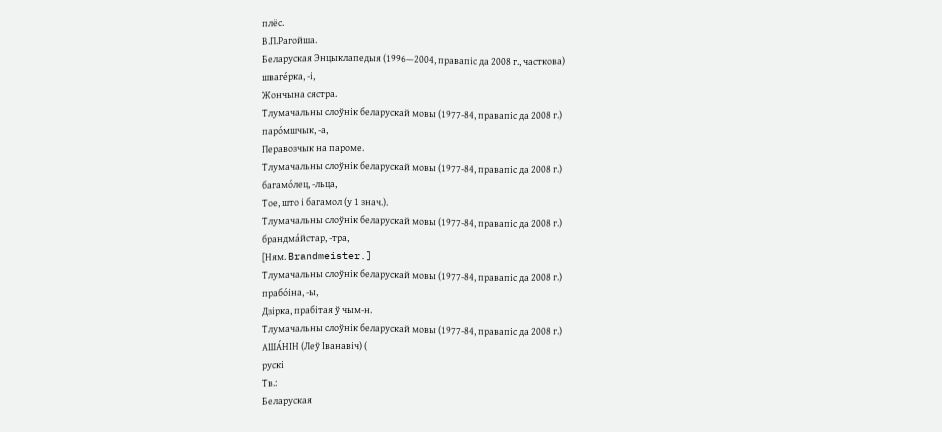плёс.
В.П.Рагойша.
Беларуская Энцыклапедыя (1996—2004, правапіс да 2008 г., часткова)
шваге́рка, ‑і,
Жончына сястра.
Тлумачальны слоўнік беларускай мовы (1977-84, правапіс да 2008 г.)
паро́мшчык, ‑а,
Перавозчык на пароме.
Тлумачальны слоўнік беларускай мовы (1977-84, правапіс да 2008 г.)
багамо́лец, ‑льца,
Тое, што і багамол (у 1 знач.).
Тлумачальны слоўнік беларускай мовы (1977-84, правапіс да 2008 г.)
брандма́йстар, ‑тра,
[Ням. Brandmeister.]
Тлумачальны слоўнік беларускай мовы (1977-84, правапіс да 2008 г.)
прабо́іна, ‑ы,
Дзірка, прабітая ў чым‑н.
Тлумачальны слоўнік беларускай мовы (1977-84, правапіс да 2008 г.)
АША́НІН (Леў Іванавіч) (
рускі
Тв.:
Беларуская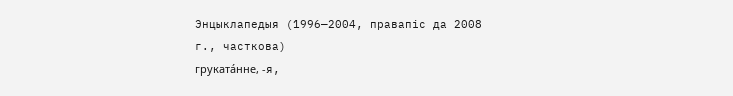Энцыклапедыя (1996—2004, правапіс да 2008 г., часткова)
груката́нне, ‑я,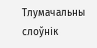Тлумачальны слоўнік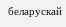беларускай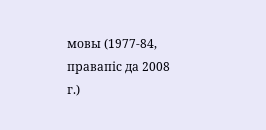мовы (1977-84, правапіс да 2008 г.)